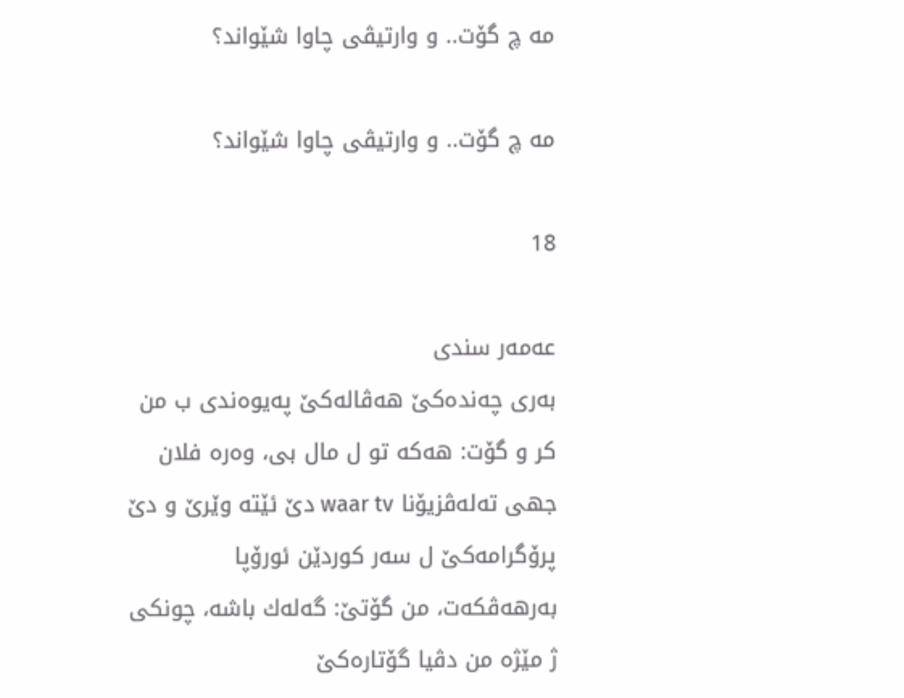مه‌ چ گۆت.. و وارتیڤى چاوا شێواند؟

مه‌ چ گۆت.. و وارتیڤى چاوا شێواند؟

18

عه‌مه‌ر سندى
به‌رى چه‌نده‌كێ هه‌ڤاله‌كێ په‌یوه‌ندى ب من كر و گۆت: هه‌كه‌ تو ل مال بى، وه‌ره‌ فلان جهى ته‌له‌ڤزیۆنا waar tv دێ ئێته‌ وێرێ و دێ پرۆگرامه‌كێ ل سه‌ر كوردێن ئورۆپا به‌رهه‌ڤكه‌ت، من گۆتێ: گه‌له‌ك باشه‌، چونكى ژ مێژه‌ من دڤیا گۆتاره‌كێ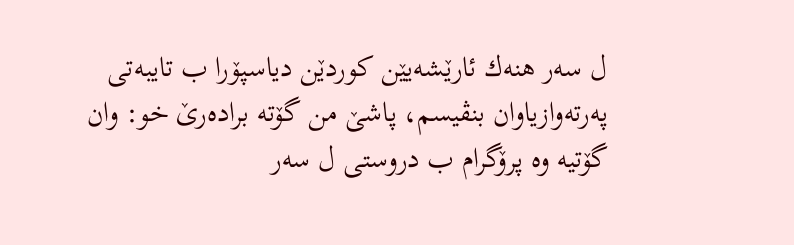ل سه‌ر هنه‌ك ئارێشه‌یێن كوردێن دیاسپۆرا ب تایبه‌تى په‌رته‌وازیاوان بنڤیسم، پاشێ من گۆته‌ براده‌رێ خو: وان گۆتیه‌ وه‌ پرۆگرام ب دروستى ل سه‌ر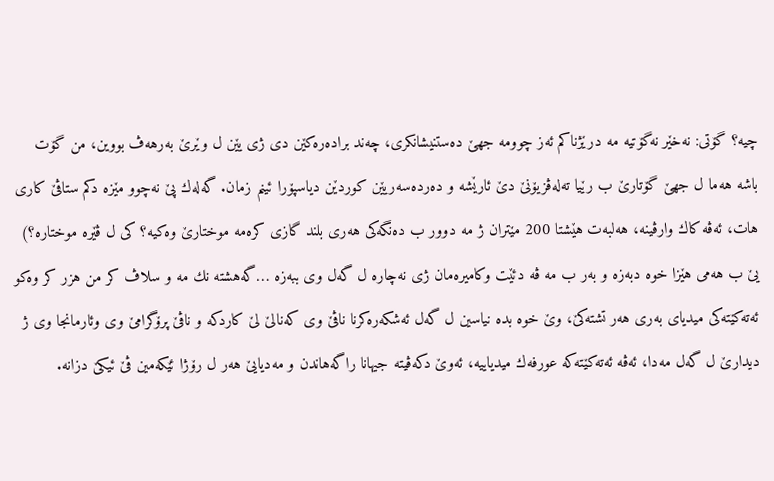چیه‌؟ گۆتى: نه‌خێر نه‌گۆتیه‌ مه‌ درێژناكم ئه‌ز چوومه‌ جهێ ده‌ستنیشانكرى، چه‌ند براده‌ره‌كێن دی ژى یێن ل وێرێ به‌رهه‌ڤ بووین، من گۆت باشه‌ هه‌ما ل جهێ گۆتارێ ب رێیا ته‌له‌ڤزیۆنێ دێ ئارێشه‌ و ده‌رده‌سه‌ریێن كوردێن دیاسپۆرا ئینم زمان. گه‌له‌ك پێ نه‌چوو مێزه‌ دكم ستاڤێ كارى هات، ئه‌ڤه‌ كاك وارڤینه‌، هه‌لبه‌ت هێشتا 200 مێتران ژ مه‌ دوور ب ده‌نگه‌كى هه‌رى بلند گازى كره‌مه‌ موختارێ وه‌كیه‌؟ كى ل ڤێره‌ موختاره‌؟) یێ ب هه‌مى هێزا خوه‌ دبه‌زه‌ و به‌ر ب مه‌ ڤه‌ دئێت وكامیره‌مان ژى نه‌چاره‌ ل گه‌ل وى ببه‌زه‌ …گه‌هشته‌ نك مه‌ و سلاڤ كر من هزر كر وه‌كو ئه‌ته‌كێته‌كى میدیاى به‌رى هه‌ر تشته‌كێ، وێ خوه‌ بده‌ نیاسین ل گه‌ل ئه‌شكه‌ره‌كرنا ناڤێ وى كه‌نالێ لێ كاردكه‌ و ناڤێ پرۆگرامێ وى وئارمانجا وى ژ دیدارێ ل گه‌ل مه‌دا، ئه‌ڤه‌ ئه‌ته‌كێته‌كه‌ عورفه‌ك میدیاییه‌، ئه‌وێ دكه‌ڤیته‌ جیهانا راگه‌هاندن و مه‌دیایێ هه‌ر ل رۆژا ئێكه‌مین ڤێ ئیكێ دزانه‌.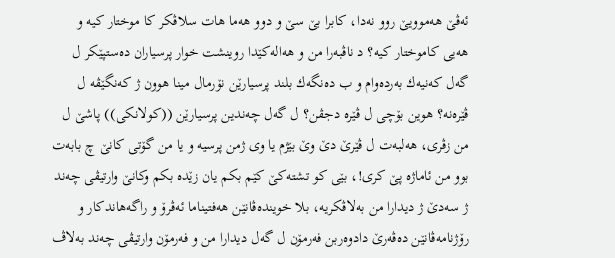ئه‌ڤێ هه‌موویێ روو نه‌دا، كابرا بێ سێ و دوو هه‌ما هات سلاڤكر كا موختار كیه‌ و هه‌یى كاموختار كیه‌؟ د ناڤبه‌را من و هه‌اله‌كێدا روینشت خوار پرسیاران ده‌ستپێكر ل گه‌ل كه‌نیه‌ك به‌رده‌وام و ب ده‌نگه‌ك بلند پرسیارێن نۆرمال مینا هوون ژ كه‌نگێڤه‌ ل ڤێره‌نه‌؟ هوین بۆچى ل ڤێره‌ دجڤن؟ ل گه‌ل چه‌ندین پرسیارێن ((كولانكى)) پاشێ ل من زڤرى، هه‌لبه‌ت ل ڤێرێ دێ وێ بێژم یا وى ژمن پرسیه‌ و یا من گۆتى كانێ چ بابه‌ت بوو من ئاماژه‌ پێ كرى!، بێی كو تشته‌كێ كێم بكم یان زێده‌ بكم وكانێ وارتیڤى چه‌ند ژ سه‌دێ ژ دیدارا من به‌لاڤكریه‌، بلا خوینده‌ڤانێن هه‌فتیناما ئه‌ڤرۆ و راگه‌هاندكار و رۆژنامه‌ڤانێن ده‌ڤه‌رێ دادوه‌ربن فه‌رمۆن ل گه‌ل دیدارا من و فه‌رمۆن وارتیڤى چه‌ند به‌لاڤ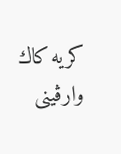كریه‌ كاك وارڤینى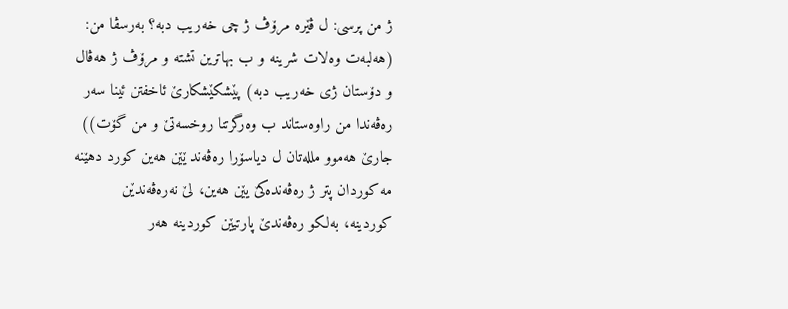ژ من پرسى: ل ڤێره‌ مرۆڤ ژ چى خه‌ریب دبه‌؟ به‌رسڤا من: (هه‌لبه‌ت وه‌لات شرینه‌ و ب بهاترین تشته‌ و مرۆڤ ژ هه‌ڤال و دۆستان ژى خه‌ریب دبه‌) پێشكێشكارێ ئاخفتن ئینا سه‌ر ره‌ڤه‌ندا من راوه‌ستاند ب وه‌رگرتنا روخسه‌تێ و من گۆت)) جارێ هه‌موو ملله‌تان ل دیاسۆرا ره‌ڤه‌ند ێێن هه‌ین كورد دهێنه‌ مه‌ كوردان پتر ژ ره‌ڤه‌نده‌كێ یێن هه‌ین، لێ نه‌ره‌ڤه‌ندێن كوردینه‌، به‌لكو ره‌ڤه‌ندێ پارتیێن كوردینه‌ هه‌ر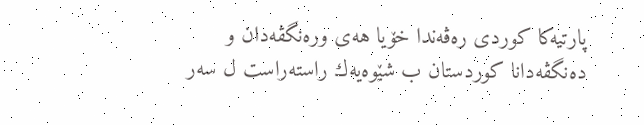پارتیه‌كا كوردى ره‌ڤه‌ندا خۆیا هه‌ى وره‌نگڤه‌دان و ده‌نگڤه‌دانا كوردستان ب شێوه‌یه‌ك راسته‌راست ل سه‌ر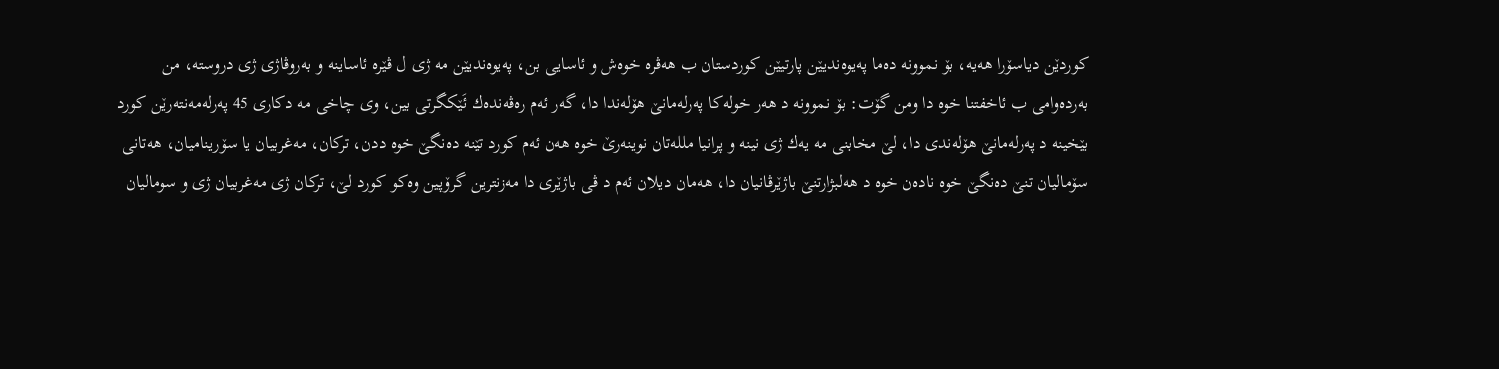كوردێن دیاسۆرا هه‌یه‌، بۆ نموونه‌ ده‌ما په‌یوه‌ندیێن پارتیێن كوردستان ب هه‌ڤره‌ خوه‌ش و ئاسایى بن، په‌یوه‌ندیێن مه‌ ژى ل ڤێره‌ ئاساینه‌ و به‌روڤاژی ژى دروسته‌، من به‌رده‌وامى ب ئاخفتنا خوه‌ دا ومن گۆت: بۆ نموونه‌ د هه‌ر خوله‌كا په‌رله‌مانێ هۆله‌ندا دا، گه‌ر ئه‌م ره‌ڤه‌نده‌ك ئَێكگرتى بین، وى چاخى مه‌ دكارى 45 په‌رله‌مه‌نته‌رێن كورد بێخینه‌ د په‌رله‌مانێ هۆله‌ندی دا، لێ مخابنى مه‌ یه‌ك ژى نینه‌ و پرانیا ملله‌تان نوینه‌رێ خوه‌ هه‌ن ئه‌م كورد تێنه‌ ده‌نگێ خوه‌ ددن، تركان، مه‌غربیان یا سۆرینامیان، هه‌تانى سۆمالیان تنێ ده‌نگێ خوه‌ ناده‌ن خوه‌ د هه‌لبژارتنێ باژێرڤانیان دا، هه‌مان دیلان ئه‌م د ڤى باژێری دا مه‌زنترین گرۆپین وه‌كو كورد لێ، تركان ژى مه‌غربیان ژى و سومالیان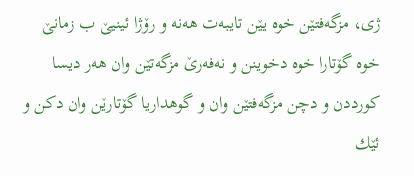ژى، مزگه‌فتێن خوه‌ یێن تایبه‌ت هه‌نه‌ و رۆژا ئینیێ ب زمانێ خوه‌ گۆتارا خوه‌ دخوینن و نه‌فه‌رێ مزگه‌تێن وان هه‌ر دیسا كورددن و دچن مزگه‌فتێن وان و گوهداریا گۆتارێن وان دكن و ئێك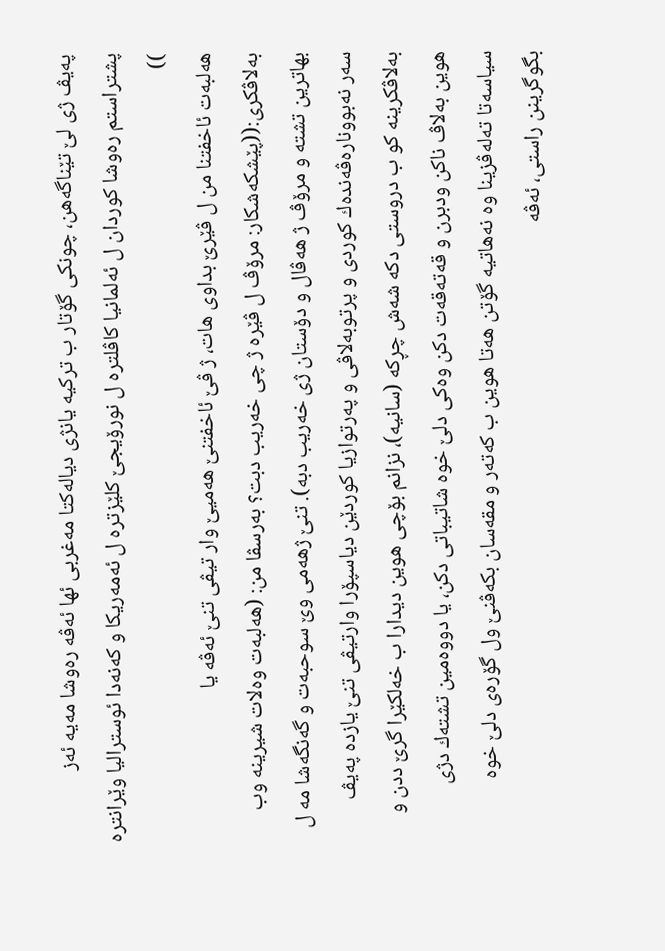په‌یڤ ژى لێ تێناگه‌هن، چونكى گۆتار ب تركیه‌ یانژى دیاله‌كتا مه‌غربى ئها ئه‌ڤه‌ ره‌وشا مه‌یه‌ ئه‌ز پشتراستم ره‌وشا كوردان ل ئه‌لمانیا كاڤلتره‌ ل نورۆیجێ كلێزتره‌ ل ئه‌مه‌ریكا و كه‌نه‌دا ئوسترالیا وێرانتره‌ ))
هه‌لبه‌ت ئاخفتنا من ل ڤێرێ بداوى هات، ژ ڤێ ئاخفتنێ هه‌میێ وار تیڤى تنێ ئه‌ڤه‌ یا به‌لاڤكرى:((پێشكه‌شكار: مرۆڤ ل ڤێره‌ ژ چى خه‌ریب دبت؟ به‌رسڤا من: (هه‌لبه‌ت وه‌لات شیرینه‌ وب بهاترین تشته‌ و مرۆڤ ژ هه‌ڤال و دۆستان ژى خه‌ریب دبه‌). تنێ ژهه‌مى وێ سوحبه‌ت و گه‌نگه‌شا مه‌ ل سه‌ر نه‌بووناره‌ڤه‌نده‌ك كوردى و پرتوبه‌لاڤى و په‌رتوازیا كوردێن دیاسپۆرا وارتیڤى تنێ یازده‌ په‌یڤ به‌لاڤكرینه‌ كو ب دروستى دكه‌ شه‌ش چڕكه‌ (سانیه‌)، نزانم بۆچى هوین دیدارا ب خه‌لكێرا گرێ ددن و هوین به‌لاڤ ناكن ودبرن و قه‌ته‌قه‌ت دكن وه‌كى دلێ خوه‌ شاتیباتى دكن، یا دووه‌مین تشته‌ك دژى سیاسه‌تا ته‌له‌ڤزینا وه‌ نه‌هاتیه‌ گۆتن هه‌تا هوین ب كه‌ته‌ر و مقه‌سان بكه‌ڤنێ ول گۆره‌ى دلێ خوه‌ بگوگرینن راستى، ئه‌ڤه‌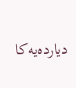دیارده‌یه‌كا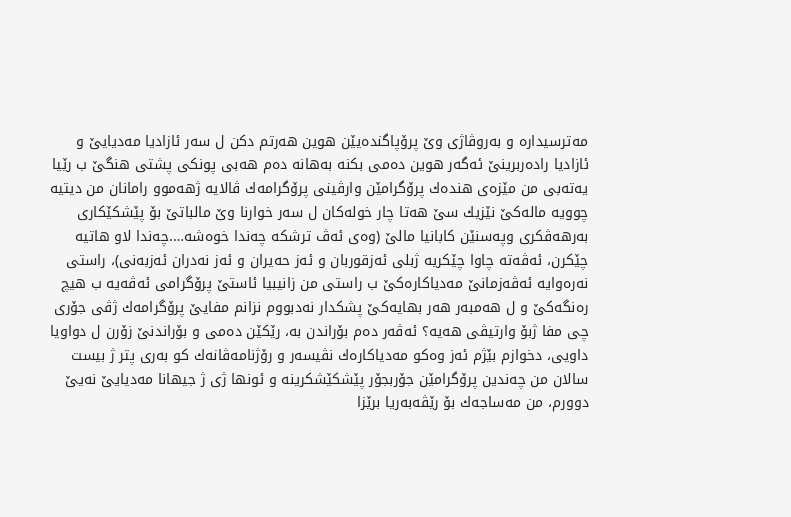مه‌ترسیداره‌ و به‌روڤاژى وێ پرۆپاگنده‌یێن هوین هه‌رتم دكن ل سه‌ر ئازادیا مه‌دیایێ و ئازادیا راده‌ربرینێ ئه‌گه‌ر هوین ده‌مى بكنه‌ به‌هانه‌ ده‌م هه‌بى پونكى پشتى هنگێ ب رێیا یه‌ته‌بى من مێزه‌ى هنده‌ك پرۆگرامێن وارڤینى پرۆگرامه‌ك ڤالایه‌ ژهه‌موو رامانان من دیتیه‌ چوویه‌ ماله‌كێ نێزیك سێ هه‌تا چار خوله‌كان ل سه‌ر خوارنا وێ مالباتێ بۆ پێشكێكارى به‌رهه‌ڤكرى وپه‌سنێن كابانیا مالێ (وه‌ی ئه‌ڤ ترشكه‌ چه‌ندا خوه‌شه‌….چه‌ندا لاو هاتیه‌ چێكرن، ئه‌ڤه‌ته‌ چاوا چێكریه‌ ژبلى ئه‌زقوربان و ئه‌ز حه‌یران و ئه‌ز نه‌دران ئه‌زبه‌نى)، راستى نه‌ره‌وایه‌ ئه‌ڤه‌زمانێ مه‌دیاكاره‌كێ ب راستى من زانیبیا ئاستێ پرۆگرامى ئه‌ڤه‌یه‌ ب هیچ ره‌نگه‌كێ و ل هه‌مبه‌ر هه‌ر بهایه‌كێ پشكدار نه‌دبووم نزانم مفایێ پرۆگرامه‌ك ژڤى جۆرى چى مفا ژبۆ وارتیڤى هه‌یه‌؟ ئه‌ڤه‌ر ده‌م بۆراندن به‌، رێكێن ده‌مى و بۆراندنێ زۆرن ل دواویا داویى، دخوازم بێژم ئه‌ز وه‌كو مه‌دیاكاره‌ك نڤیسه‌ر و رۆژنامه‌ڤانه‌ك كو به‌رى پتر ژ بیست سالان من چه‌ندین پرۆگرامێن جۆربجۆر پێشكێشكرینه‌ و ئونها ژى ژ جیهانا مه‌دیایێ نه‌یێ دوورم، من مه‌ساجه‌ك بۆ رێڤه‌به‌ریا برێزا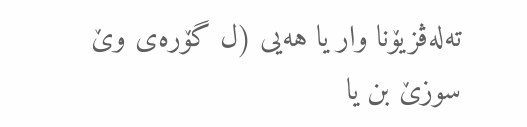ته‌له‌ڤزیۆنا وار یا هه‌یى (ل گۆره‌ى وێ سوزێ بن یا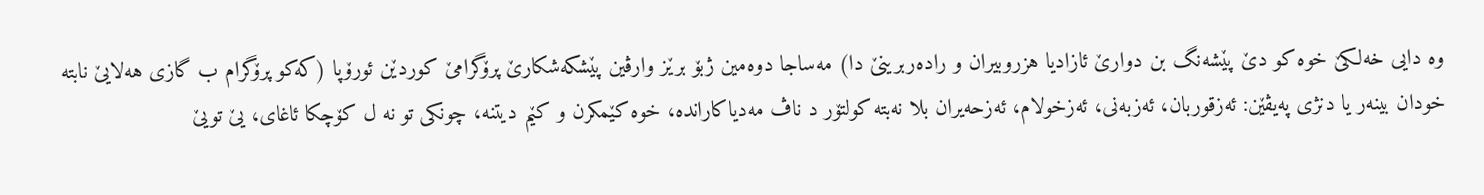وه‌ دایى خه‌لكێ خوه‌ كو دێ پێشه‌نگ بن دوارێ ئازادیا هزروبیران و راده‌ربرینێ دا) مه‌ساجا دوه‌مین ژبۆ برێز وارڤین پێشكه‌شكارێ پرۆگرامێ كوردێن ئورۆپا (كه‌كو پرۆگرام ب گازى هه‌لایێ نابته‌ خودان بینه‌ر یا دنژى په‌یڤێن: ئه‌زقوربان، ئه‌زبه‌نى، ئه‌زخولام، ئه‌زحه‌یران بلا نه‌بته‌ كولتۆر د ناڤ مه‌دیاكارانده‌، خوه‌ كێمكرن و كێم دیتنه‌، چونكى تو نه‌ ل كۆچكا ئاغاى، یێ تویێ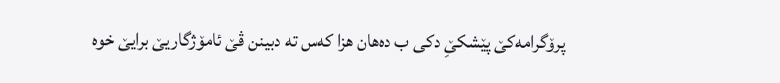پرۆگرامه‌كێ پێشكێِ دكى ب ده‌هان هزا كه‌س ته‌ دبینن ڤێ ئامۆژگاریێ برایێ خوه‌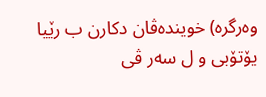وه‌رگره‌) خوینده‌ڤان دكارن ب رێیا یۆتۆبى و ل سه‌ر ڤى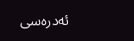ئه‌دره‌سى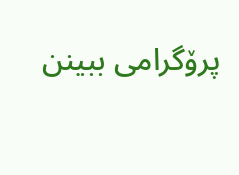پرۆگرامى ببینن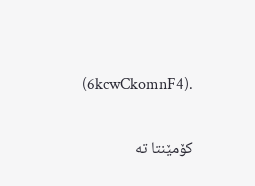(6kcwCkomnF4).

کۆمێنتا تە